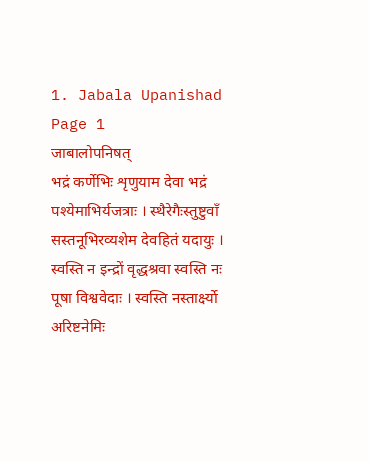1. Jabala Upanishad
Page 1
जाबालोपनिषत्
भद्रं कर्णेभिः शृणुयाम देवा भद्रं पश्येमाभिर्यजत्राः । स्थैरेगैःस्तुष्टुवाँ सस्तनूभिरव्यशेम देवहितं यदायुः । स्वस्ति न इन्द्रों वृद्धश्रवा स्वस्ति नः पूषा विश्ववेदाः । स्वस्ति नस्तार्क्ष्यो अरिष्टनेमिः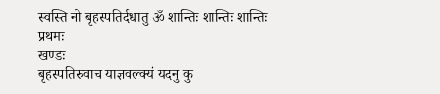स्वस्ति नो बृहस्पतिर्दधातु ॐ शान्तिः शान्तिः शान्तिः
प्रथमः
खण्डः
बृहस्पतिरुवाच याज्ञवल्क्यं यदनु कु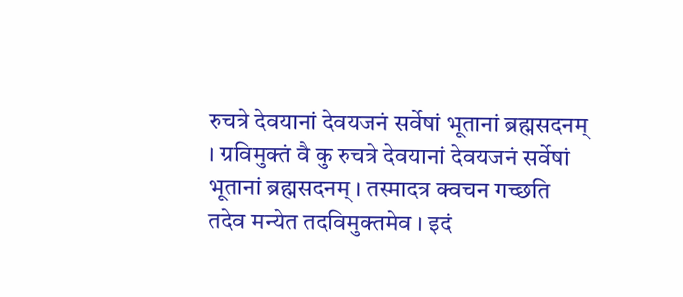रुचत्रे देवयानां देवयजनं सर्वेषां भूतानां ब्रह्मसदनम् । ग्रविमुक्तं वै कु रुचत्रे देवयानां देवयजनं सर्वेषां भूतानां ब्रह्मसदनम् । तस्मादत्र क्वचन गच्छति तदेव मन्येत तदविमुक्तमेव । इदं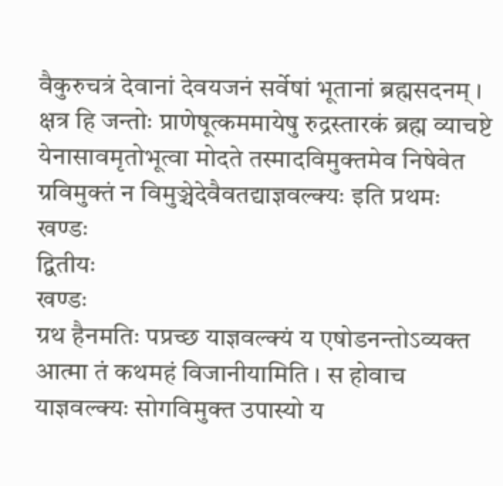वैकुरुचत्रं देवानां देवयजनं सर्वेषां भूतानां ब्रह्मसदनम् । क्षत्र हि जन्तोः प्राणेषूत्कममायेषु रुद्रस्तारकं ब्रह्म व्याचष्टे येनासावमृतोभूत्वा मोदते तस्मादविमुक्तमेव निषेवेत ग्रविमुक्तं न विमुञ्चेदेवैवतद्याज्ञवल्क्यः इति प्रथमः खण्डः
द्वितीयः
खण्डः
ग्रथ हैनमतिः पप्रच्छ याज्ञवल्क्यं य एषोडनन्तोऽव्यक्त आत्मा तं कथमहं विजानीयामिति । स होवाच याज्ञवल्क्यः सोगविमुक्त उपास्यो य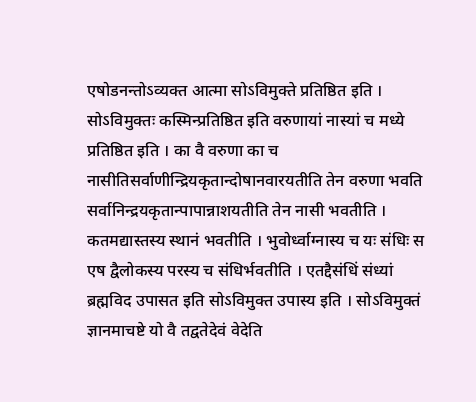एषोडनन्तोऽव्यक्त आत्मा सोऽविमुक्ते प्रतिष्ठित इति । सोऽविमुक्तः कस्मिन्प्रतिष्ठित इति वरुणायां नास्यां च मध्ये प्रतिष्ठित इति । का वै वरुणा का च नासीतिसर्वाणीन्द्रियकृतान्दोषानवारयतीति तेन वरुणा भवति सर्वानिन्द्रयकृतान्पापान्नाशयतीति तेन नासी भवतीति । कतमद्यास्तस्य स्थानं भवतीति । भुवोर्ध्वाग्नास्य च यः संधिः स एष द्वैलोकस्य परस्य च संधिर्भवतीति । एतद्दैसंधिं संध्यां ब्रह्मविद उपासत इति सोऽविमुक्त उपास्य इति । सोऽविमुक्तं ज्ञानमाचष्टे यो वै तद्वतेदेवं वेदेति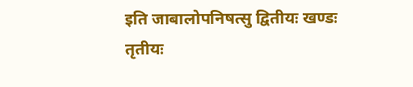इति जाबालोपनिषत्सु द्वितीयः खण्डः
तृतीयः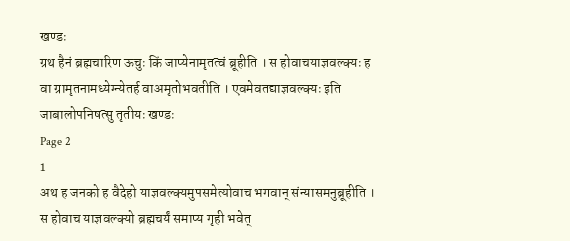खण्डः
ग्रथ हैनं ब्रह्मचारिण ऊचुः किं जाप्येनामृतत्वं ब्रूहीति । स होवाचयाज्ञवल्क्यः ह वा ग्रामृतनामध्येग्न्येतर्ह वाअमृतोभवतीति । एवमेवतद्याज्ञवल्क्यः इति जाबालोपनिषत्सु तृतीयः खण्डः
Page 2
1
अथ ह जनको ह वैदेहो याज्ञवल्क्यमुपसमेत्योवाच भगवान् संन्यासमनुब्रूहीति । स होवाच याज्ञवल्क्यो ब्रह्मचर्यं समाप्य गृही भवेत्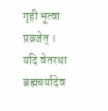गृही भूत्वा प्रव्रजेत् । यदि वेतरथा ब्रह्मचर्यादेव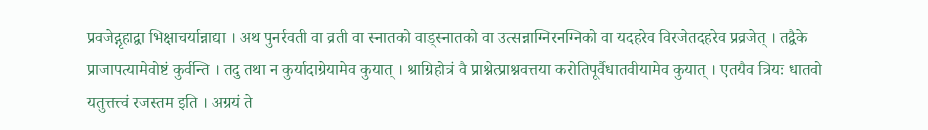प्रवजेद्गृहाद्वा भिक्षाचर्यान्नाद्या । अथ पुनर्रवती वा व्रती वा स्नातको वाड्स्नातको वा उत्सन्नाग्निरनग्निको वा यदहरेव विरजेतदहरेव प्रव्रजेत् । तद्वैके प्राजापत्यामेवोष्टं कुर्वन्ति । तदु तथा न कुर्यादाग्रेयामेव कुयात् । श्राग्रिहोत्रं वै प्राश्नेत्प्राश्नवत्तया करोतिपूर्वैधातवीयामेव कुयात् । एतयैव त्रियः धातवो यतुत्तत्त्वं रजस्तम इति । अग्रयं ते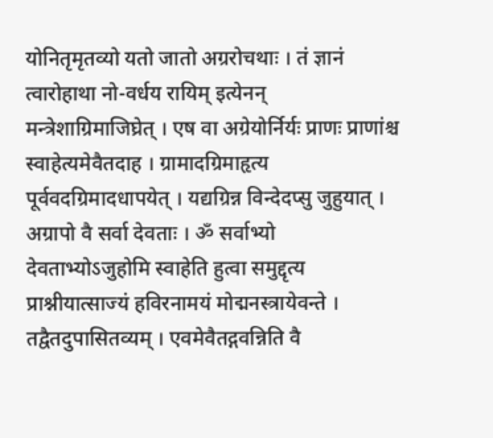योनितृमृतव्यो यतो जातो अग्ररोचथाः । तं ज्ञानं त्वारोहाथा नो-वर्धय रायिम् इत्येनन् मन्त्रेशाग्रिमाजिघ्रेत् । एष वा अग्रेयोर्निर्यः प्राणः प्राणांश्च स्वाहेत्यमेवैतदाह । ग्रामादग्रिमाहृत्य पूर्ववदग्रिमादधापयेत् । यद्यग्रिन्न विन्देदप्सु जुहुयात् । अग्रापो वै सर्वा देवताः । ॐ सर्वाभ्यो देवताभ्योऽजुहोमि स्वाहेति हुत्वा समुद्दृत्य प्राश्नीयात्साज्यं हविरनामयं मोद्मनस्त्रायेवन्ते । तद्वैतदुपासितव्यम् । एवमेवैतद्गवन्निति वै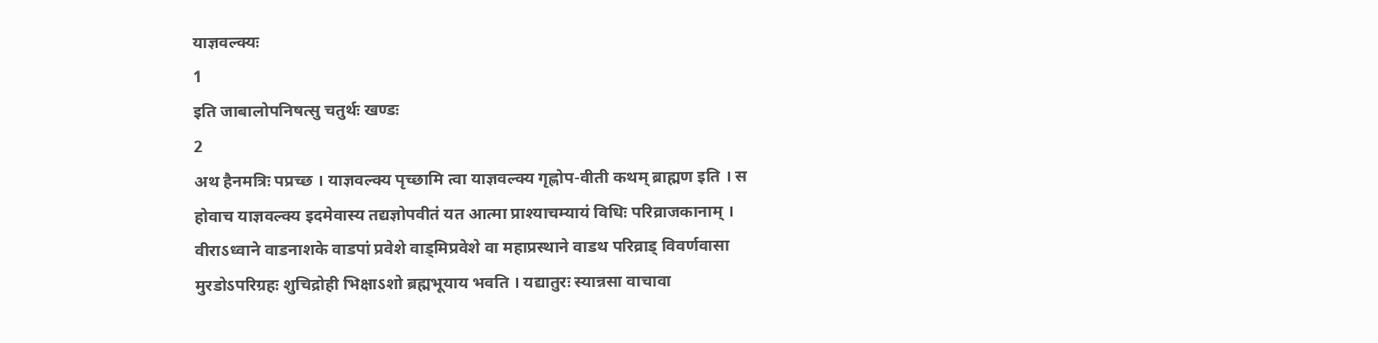याज्ञवल्क्यः
1
इति जाबालोपनिषत्सु चतुर्थः खण्डः
2
अथ हैनमत्रिः पप्रच्छ । याज्ञवल्क्य पृच्छामि त्वा याज्ञवल्क्य गृह्णोप-वीती कथम् ब्राह्मण इति । स होवाच याज्ञवल्क्य इदमेवास्य तद्यज्ञोपवीतं यत आत्मा प्राश्याचम्यायं विधिः परिव्राजकानाम् । वीराऽध्वाने वाडनाशके वाडपां प्रवेशे वाड्मिप्रवेशे वा महाप्रस्थाने वाडथ परिव्राड् विवर्णवासा मुरडोऽपरिग्रहः शुचिद्रोही भिक्षाऽशो ब्रह्मभूयाय भवति । यद्यातुरः स्यान्नसा वाचावा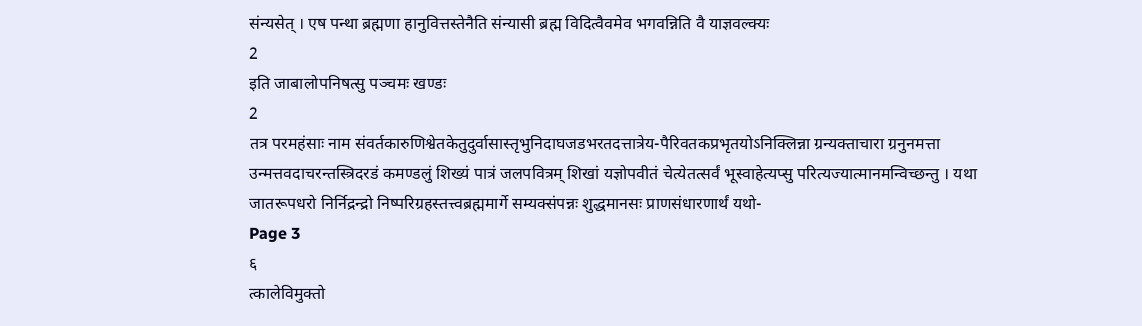संन्यसेत् । एष पन्था ब्रह्मणा हानुवित्तस्तेनैति संन्यासी ब्रह्म विदित्वैवमेव भगवन्निति वै याज्ञवल्क्यः
2
इति जाबालोपनिषत्सु पञ्चमः खण्डः
2
तत्र परमहंसाः नाम संवर्तकारुणिश्वेतकेतुदुर्वासास्तृभुनिदाघजडभरतदत्तात्रेय-पैरिवतकप्रभृतयोऽनिक्लिन्ना ग्रन्यक्ताचारा ग्रनुनमत्ता उन्मत्तवदाचरन्तस्त्रिदरडं कमण्डलुं शिख्यं पात्रं जलपवित्रम् शिखां यज्ञोपवीतं चेत्येतत्सर्वं भूस्वाहेत्यप्सु परित्यज्यात्मानमन्विच्छन्तु । यथा जातरूपधरो निर्निद्रन्द्रो निष्परिग्रहस्तत्त्वब्रह्ममार्गे सम्यक्संपन्नः शुद्धमानसः प्राणसंधारणार्थं यथो-
Page 3
६
त्कालेविमुक्तो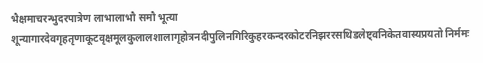भैक्षमाचरन्भुदरपात्रेण लाभालाभौ समौ भूत्या शून्यागारदेवगृहतृणाकूटवृक्षमूलकुलालशालागृहोत्रनदीपुलिनगिरिकुहरकन्दरकोटरनिझररसथिडलेष्ट्वनिकेतवास्यप्रयतो निर्ममः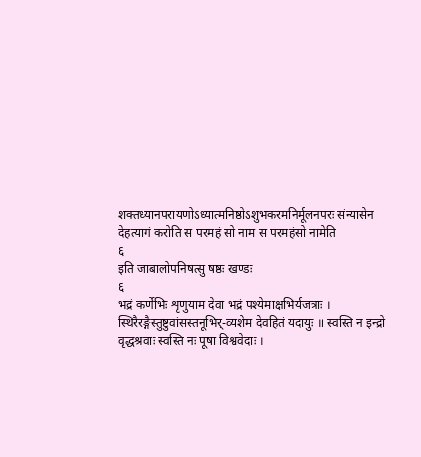शक्तध्यानपरायणोऽध्यात्मनिष्ठोऽशुभकरमनिर्मूलनपरः संन्यासेन देहत्यागं करोति स परमहं सो नाम स परमहंसो नामेति
६
इति जाबालोपनिषत्सु षष्ठः खण्डः
६
भद्रं कर्णेभिः शृणुयाम देवा भद्रं पश्येमाक्षभिर्यजत्राः । स्थिरैरङ्गैस्तुष्टुवांसस्तनूभिर्-व्यशेम देवहितं यदायुः ॥ स्वस्ति न इन्द्रो वृद्धश्रवाः स्वस्ति नः पूषा विश्ववेदाः ।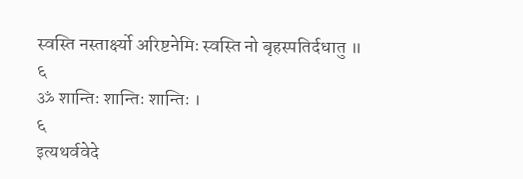स्वस्ति नस्तार्क्ष्यो अरिष्टनेमिः स्वस्ति नो बृहस्पतिर्दधातु ॥
६
ॐ शान्तिः शान्तिः शान्तिः ।
६
इत्यथर्ववेदे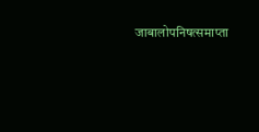जाबालोपनिषत्समाप्ता